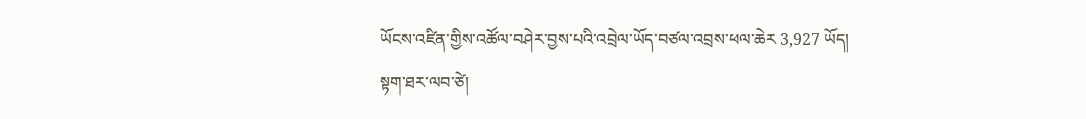ཡོངས་འཛིན་གྱིས་འཚོལ་བཤེར་བྱས་པའི་འབྲེལ་ཡོད་བཙལ་འབྲས་ཕལ་ཆེར 3,927 ཡོད།
སྟག་ཐར་ལབ་ཙེ།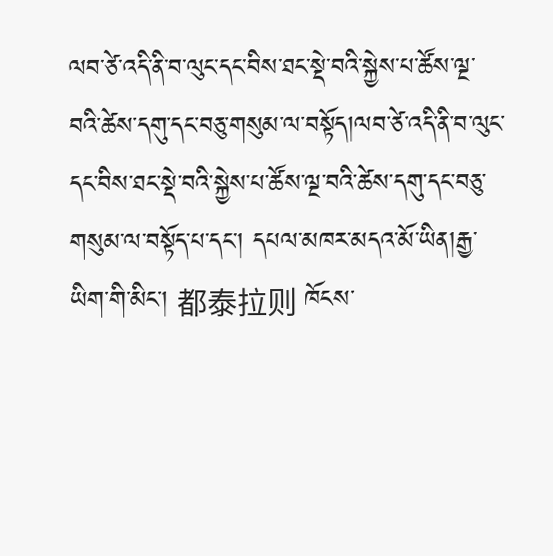ལབ་ཙེ་འདི་ནི་བ་ལུང་དང་བིས་ཐང་སྡེ་བའི་སྐྱེས་པ་ཚོས་ལྔ་བའི་ཚེས་དགུ་དང་བཅུ་གསུམ་ལ་བསྟོད།ལབ་ཙེ་འདི་ནི་བ་ལུང་དང་བིས་ཐང་སྡེ་བའི་སྐྱེས་པ་ཚོས་ལྔ་བའི་ཚེས་དགུ་དང་བཅུ་གསུམ་ལ་བསྟོད་པ་དང་། དཔལ་མཁར་མདའ་མོ་ཡིན།རྒྱ་ཡིག་གི་མིང་། 都泰拉则 ཁོངས་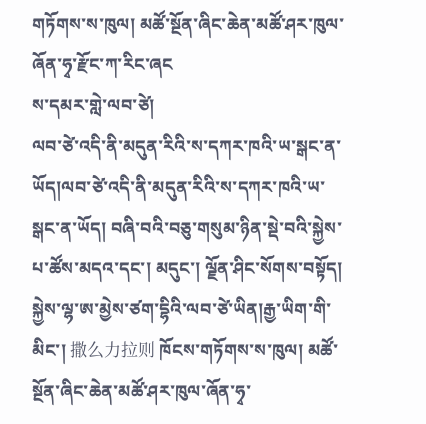གཏོགས་ས་ཁུལ། མཚོ་སྔོན་ཞིང་ཆེན་མཚོ་ཤར་ཁུལ་ཞོན་ཧྭ་རྫོང་ཀ་རིང་ཞང
ས་དམར་གླེ་ལབ་ཙེ།
ལབ་ཙེ་འདི་ནི་མདུན་རིའི་ས་དཀར་ཁའི་ཡ་སྒང་ན་ཡོད།ལབ་ཙེ་འདི་ནི་མདུན་རིའི་ས་དཀར་ཁའི་ཡ་སྒང་ན་ཡོད། བཞི་བའི་བཅུ་གསུམ་ཉིན་སྡེ་བའི་སྐྱེས་པ་ཚོས་མདའ་དང་། མདུང་། ལྗོན་ཤིང་སོགས་བསྟོད། སྐྱེས་ལྷ་ཨ་མྱེས་ཙག་དྷིའི་ལབ་ཙེ་ཡིན།རྒྱ་ཡིག་གི་མིང་། 撒么力拉则 ཁོངས་གཏོགས་ས་ཁུལ། མཚོ་སྔོན་ཞིང་ཆེན་མཚོ་ཤར་ཁུལ་ཞོན་ཧྭ་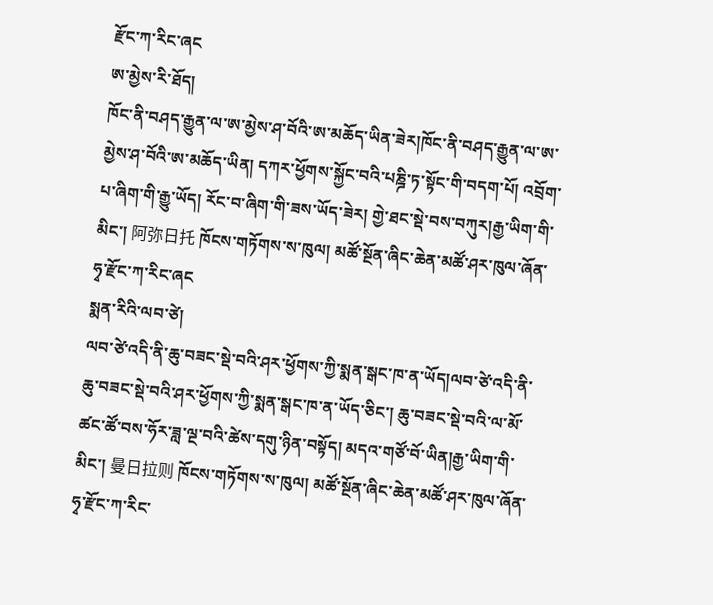རྫོང་ཀ་རིང་ཞང
ཨ་མྱེས་རི་ཐོད།
ཁོང་ནི་བཤད་རྒྱུན་ལ་ཨ་མྱེས་ཤ་བོའི་ཨ་མཆོད་ཡིན་ཟེར།ཁོང་ནི་བཤད་རྒྱུན་ལ་ཨ་མྱེས་ཤ་བོའི་ཨ་མཆོད་ཡིན། དཀར་ཕྱོགས་སྐྱོང་བའི་པཎྜི་ཏ་སྟོང་གི་བདག་པོ། འབྲོག་པ་ཞིག་གི་རྒྱུ་ཡོད། རོང་བ་ཞིག་གི་ཟས་ཡོད་ཟེར། གྱེ་ཐང་སྡེ་བས་བཀུར།རྒྱ་ཡིག་གི་མིང་། 阿弥日托 ཁོངས་གཏོགས་ས་ཁུལ། མཚོ་སྔོན་ཞིང་ཆེན་མཚོ་ཤར་ཁུལ་ཞོན་ཧྭ་རྫོང་ཀ་རིང་ཞང
སྨན་རིའི་ལབ་ཙེ།
ལབ་ཙེ་འདི་ནི་ཆུ་བཟང་སྡེ་བའི་ཤར་ཕྱོགས་ཀྱི་སྨན་སྒང་ཁ་ན་ཡོད།ལབ་ཙེ་འདི་ནི་ཆུ་བཟང་སྡེ་བའི་ཤར་ཕྱོགས་ཀྱི་སྨན་སྒང་ཁ་ན་ཡོད་ཅིང་། ཆུ་བཟང་སྡེ་བའི་ལ་མོ་ཚང་ཚོ་བས་ཧོར་ཟླ་ལྔ་བའི་ཚེས་དགུ་ཉིན་བསྟོད། མདའ་གཙོ་བོ་ཡིན།རྒྱ་ཡིག་གི་མིང་། 曼日拉则 ཁོངས་གཏོགས་ས་ཁུལ། མཚོ་སྔོན་ཞིང་ཆེན་མཚོ་ཤར་ཁུལ་ཞོན་ཧྭ་རྫོང་ཀ་རིང་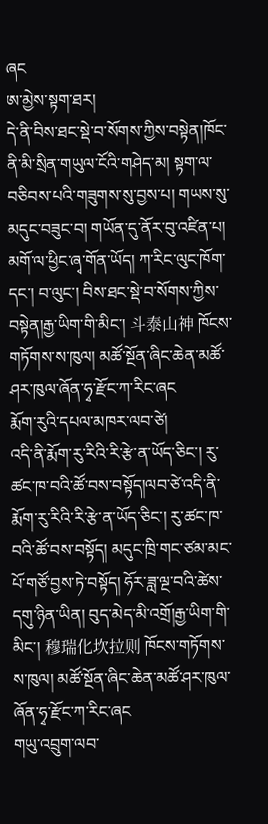ཞང
ཨ་མྱེས་སྟག་ཐར།
དེ་ནི་བིས་ཐང་སྡེ་བ་སོགས་ཀྱིས་བསྟེན།ཁོང་ནི་མི་སྲིན་གཡུལ་ངོའི་གཤེད་མ། སྟག་ལ་བཅིབས་པའི་གཟུགས་སུ་བྱས་པ། གཡས་སུ་མདུང་བཟུང་བ། གཡོན་དུ་ནོར་བུ་འཛིན་པ། མགོ་ལ་ཕྱིང་ཞྭ་གོན་ཡོད། ཀ་རིང་ལུང་ཁོག་དང་། བ་ལུང་། བིས་ཐང་སྡེ་བ་སོགས་ཀྱིས་བསྟེན།རྒྱ་ཡིག་གི་མིང་། 斗泰山神 ཁོངས་གཏོགས་ས་ཁུལ། མཚོ་སྔོན་ཞིང་ཆེན་མཚོ་ཤར་ཁུལ་ཞོན་ཧྭ་རྫོང་ཀ་རིང་ཞང
རྨོག་རུའི་དཔལ་མཁར་ལབ་ཙེ།
འདི་ནི་རྨོག་རུ་རིའི་རི་རྩེ་ན་ཡོད་ཅིང་། རུ་ཚང་ཁ་བའི་ཚོ་བས་བསྟོད།ལབ་ཙེ་འདི་ནི་རྨོག་རུ་རིའི་རི་རྩེ་ན་ཡོད་ཅིང་། རུ་ཚང་ཁ་བའི་ཚོ་བས་བསྟོད། མདུང་ཁྲི་གང་ཙམ་མང་པོ་གཙོ་བྱས་ཏེ་བསྟོད། ཧོར་ཟླ་ལྔ་བའི་ཚེས་དགུ་ཉིན་ཡིན། བུད་མེད་མི་འགྲོ།རྒྱ་ཡིག་གི་མིང་། 穆瑞化坎拉则 ཁོངས་གཏོགས་ས་ཁུལ། མཚོ་སྔོན་ཞིང་ཆེན་མཚོ་ཤར་ཁུལ་ཞོན་ཧྭ་རྫོང་ཀ་རིང་ཞང
གཡུ་འབྲུག་ལབ་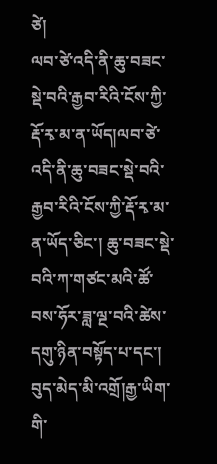ཙེ།
ལབ་ཙེ་འདི་ནི་ཆུ་བཟང་སྡེ་བའི་རྒྱབ་རིའི་ངོས་ཀྱི་རྡོ་རྭ་མ་ན་ཡོད།ལབ་ཙེ་འདི་ནི་ཆུ་བཟང་སྡེ་བའི་རྒྱབ་རིའི་ངོས་ཀྱི་རྡོ་རྭ་མ་ན་ཡོད་ཅིང་། ཆུ་བཟང་སྡེ་བའི་ཀ་གཙང་མའི་ཚོ་བས་ཧོར་ཟླ་ལྔ་བའི་ཚེས་དགུ་ཉིན་བསྟོད་པ་དང་། བུད་མེད་མི་འགྲོ།རྒྱ་ཡིག་གི་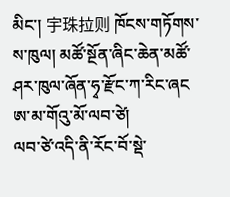མིང་། 宇珠拉则 ཁོངས་གཏོགས་ས་ཁུལ། མཚོ་སྔོན་ཞིང་ཆེན་མཚོ་ཤར་ཁུལ་ཞོན་ཧྭ་རྫོང་ཀ་རིང་ཞང
ཨ་མ་གོའུ་མོ་ལབ་ཙེ།
ལབ་ཙེ་འདི་ནི་རོང་བོ་སྡེ་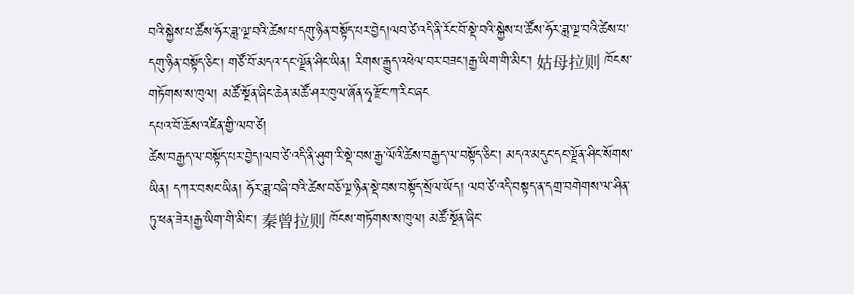བའི་སྐྱེས་པ་ཚོས་ཧོར་ཟླ་ལྔ་བའི་ཚེས་པ་དགུ་ཉིན་བསྟོད་པར་བྱེད།ལབ་ཙེ་འདི་ནི་རོང་བོ་སྡེ་བའི་སྐྱེས་པ་ཚོས་ཧོར་ཟླ་ལྔ་བའི་ཚེས་པ་དགུ་ཉིན་བསྟོད་ཅིང་། གཙོ་བོ་མདའ་དང་ལྗོན་ཤིང་ཡིན། རིགས་རྒྱུད་འཕེལ་བར་བཟང་།རྒྱ་ཡིག་གི་མིང་། 姑母拉则 ཁོངས་གཏོགས་ས་ཁུལ། མཚོ་སྔོན་ཞིང་ཆེན་མཚོ་ཤར་ཁུལ་ཞོན་ཧྭ་རྫོང་ཀ་རིང་ཞང
དཔའ་བོ་ཆོས་འཛིན་གྱི་ལབ་ཙེ།
ཚེས་བརྒྱད་ལ་བསྟོད་པར་བྱེད།ལབ་ཙེ་འདི་ནི་ཤུག་རི་སྡེ་བས་རྒྱ་ལོའི་ཚེས་བརྒྱད་ལ་བསྟོད་ཅིང་། མདའ་མདུང་དང་ལྗོན་ཤིང་སོགས་ཡིན། དཀར་བསང་ཡིན། ཧོར་ཟླ་བཞི་བའི་ཚེས་བཅོ་ལྔ་ཉིན་སྡེ་བས་བསྟོད་སྲོལ་ཡོད། ལབ་ཙེ་འདི་བསྟད་ན་དགྲ་བགེགས་ལ་ཤིན་ཏུ་ཕན་ཟེར།རྒྱ་ཡིག་གི་མིང་། 秦曾拉则 ཁོངས་གཏོགས་ས་ཁུལ། མཚོ་སྔོན་ཞིང་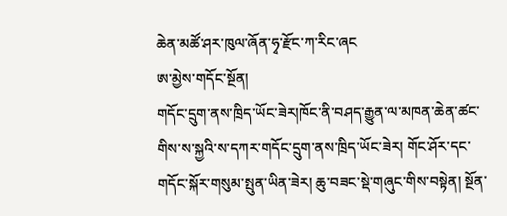ཆེན་མཚོ་ཤར་ཁུལ་ཞོན་ཧྭ་རྫོང་ཀ་རིང་ཞང
ཨ་མྱེས་གདོང་སྔོན།
གདོང་དྲུག་ནས་ཁྲིད་ཡོང་ཟེར།ཁོང་ནི་བཤད་རྒྱུན་ལ་མཁན་ཆེན་ཚང་གིས་ས་སྐྱའི་ས་དཀར་གདོང་དྲུག་ནས་ཁྲིད་ཡོང་ཟེར། གོང་ཤོར་དང་གདོང་སྐོར་གསུམ་སྤུན་ཡིན་ཟེར། ཆུ་བཟང་སྡེ་གཞུང་གིས་བསྟེན། སྔོན་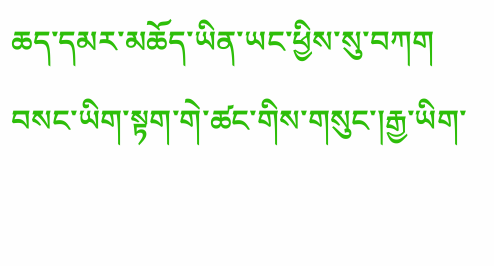ཆད་དམར་མཆོད་ཡིན་ཡང་ཕྱིས་སུ་བཀག བསང་ཡིག་སྟག་གེ་ཚང་གིས་གསུང་།རྒྱ་ཡིག་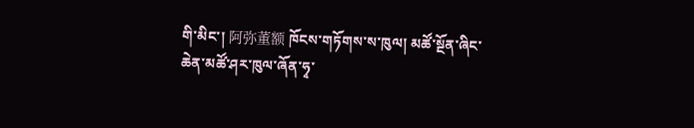གི་མིང་། 阿弥董额 ཁོངས་གཏོགས་ས་ཁུལ། མཚོ་སྔོན་ཞིང་ཆེན་མཚོ་ཤར་ཁུལ་ཞོན་ཧྭ་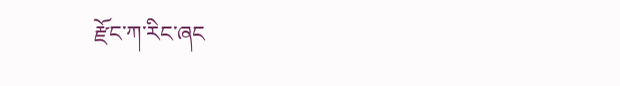རྫོང་ཀ་རིང་ཞང